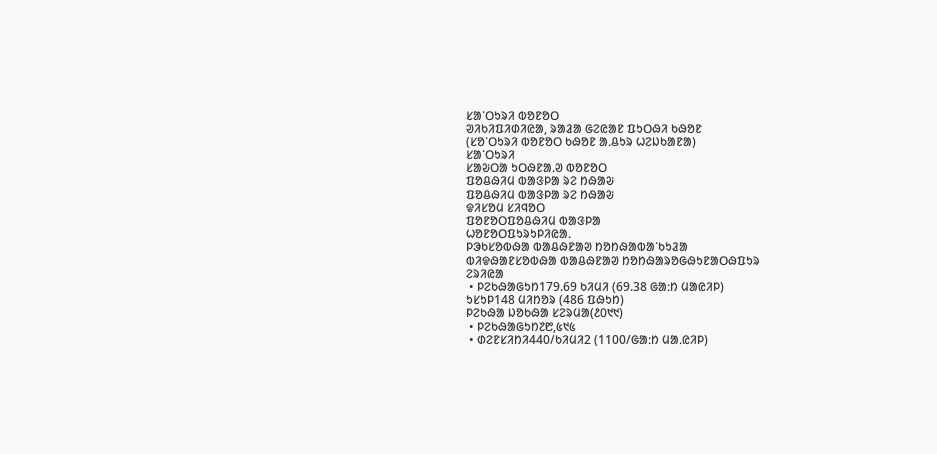ᱥᱟᱸᱛᱩᱨᱤ ᱵᱚᱱᱚᱛ
ᱣᱤᱠᱤᱯᱤᱰᱤᱭᱟ, ᱨᱟᱲᱟ ᱜᱮᱭᱟᱱ ᱯᱩᱛᱷᱤ ᱠᱷᱚᱱ
(ᱥᱚᱸᱛᱩᱨᱤ ᱵᱚᱱᱚᱛ ᱠᱷᱚᱱ ᱟᱹᱪᱩᱨ ᱦᱮᱡᱠᱟᱱᱟ)
ᱥᱟᱸᱛᱩᱨᱤ
ᱥᱟᱶᱛᱟ ᱩᱛᱷᱱᱟᱹᱣ ᱵᱚᱱᱚᱛ
ᱯᱚᱪᱷᱤᱢ ᱵᱟᱝᱞᱟ ᱨᱮ ᱴᱷᱟᱶ
ᱯᱚᱪᱷᱤᱢ ᱵᱟᱝᱞᱟ ᱨᱮ ᱴᱷᱟᱶ
ᱫᱤᱥᱚᱢ ᱥᱤᱧᱚᱛ
ᱯᱚᱱᱚᱛᱯᱚᱪᱷᱤᱢ ᱵᱟᱝᱞᱟ
ᱦᱚᱱᱚᱛᱯᱩᱨᱩᱞᱤᱭᱟᱹ
ᱞᱳᱠᱥᱚᱵᱷᱟ ᱵᱟᱪᱷᱱᱟᱣ ᱴᱚᱴᱷᱟᱵᱟᱸᱠᱩᱲᱟ
ᱵᱤᱫᱷᱟᱱᱥᱚᱵᱷᱟ ᱵᱟᱪᱷᱱᱟᱣ ᱴᱚᱴᱷᱟᱨᱚᱜᱷᱩᱱᱟᱛᱷᱯᱩᱨ
ᱮᱨᱤᱭᱟ
 • ᱞᱮᱠᱷᱟᱜᱩᱴ179.69 ᱠᱤᱢᱤ (69.38 ᱜᱟᱺᱴ ᱢᱟᱭᱤᱞ)
ᱩᱥᱩᱞ148 ᱢᱤᱴᱚᱨ (486 ᱯᱷᱩᱴ)
ᱞᱮᱠᱷᱟ ᱡᱚᱠᱷᱟ ᱥᱮᱨᱢᱟ(᱒᱐᱑᱑)
 • ᱞᱮᱠᱷᱟᱜᱩᱴ᱗᱘,᱕᱑᱕
 • ᱰᱮᱱᱥᱤᱴᱤ440/ᱠᱤᱢᱤ2 (1100/ᱜᱟᱺᱴ ᱢᱟᱹᱭᱤᱞ)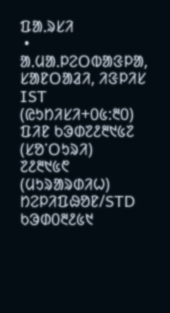ᱯᱟᱹᱨᱥᱤ
 • ᱟᱹᱢᱟᱹᱞᱮᱛᱵᱟᱝᱞᱟ, ᱥᱟᱱᱛᱟᱲᱤ, ᱤᱝᱞᱤᱥ
IST (ᱭᱩᱴᱤᱥᱤ+᱐᱕:᱓᱐)
ᱯᱤᱱ ᱠᱳᱰ᱗᱒᱓᱑᱕᱗ (ᱥᱚᱸᱛᱩᱨᱤ)
᱗᱒᱓᱑᱕᱖ (ᱢᱩᱨᱟᱨᱰᱤᱦ)
ᱴᱮᱞᱤᱯᱷᱚᱱ/STD ᱠᱳᱰ᱐᱓᱒᱕᱑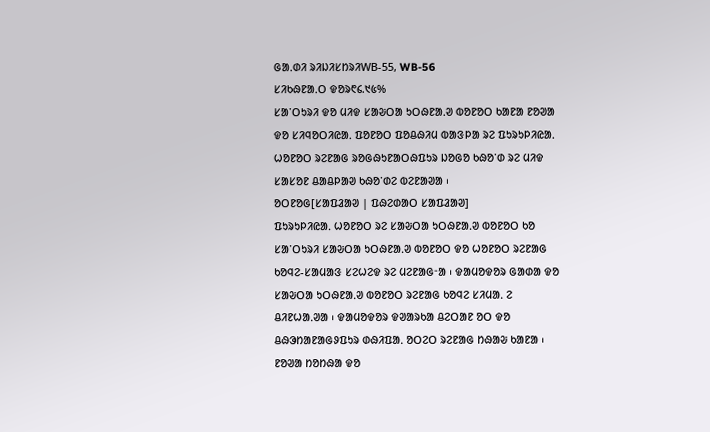ᱜᱟᱹᱰᱤ ᱨᱤᱡᱤᱥᱴᱨᱤWB-55, WB-56
ᱥᱤᱠᱷᱱᱟᱹᱛ ᱫᱚᱨ᱖᱔.᱑᱕%
ᱥᱟᱸᱛᱩᱨᱤ ᱫᱚ ᱢᱤᱫ ᱥᱟᱶᱛᱟ ᱩᱛᱷᱱᱟᱹᱣ ᱵᱚᱱᱚᱛ ᱠᱟᱱᱟ ᱱᱚᱣᱟ ᱫᱚ ᱥᱤᱧᱚᱛᱤᱭᱟᱹ ᱯᱚᱱᱚᱛ ᱯᱚᱪᱷᱤᱢ ᱵᱟᱝᱞᱟ ᱨᱮ ᱯᱩᱨᱩᱞᱤᱭᱟᱹ ᱦᱚᱱᱚᱛ ᱨᱮᱱᱟᱜ ᱨᱚᱜᱷᱩᱱᱟᱛᱷᱯᱩᱨ ᱡᱚᱜᱚ ᱠᱷᱚᱸᱰ ᱨᱮ ᱢᱤᱫ ᱥᱟᱥᱚᱱ ᱪᱟᱪᱞᱟᱣ ᱠᱷᱚᱸᱰᱮ ᱵᱮᱱᱟᱣᱟ ᱾
ᱚᱛᱱᱚᱜ[ᱥᱟᱯᱲᱟᱣ | ᱯᱷᱮᱰᱟᱛ ᱥᱟᱯᱲᱟᱣ]
ᱯᱩᱨᱩᱞᱤᱭᱟᱹ ᱦᱚᱱᱚᱛ ᱨᱮ ᱥᱟᱶᱛᱟ ᱩᱛᱷᱱᱟᱹᱣ ᱵᱚᱱᱚᱛ ᱠᱚ
ᱥᱟᱸᱛᱩᱨᱤ ᱥᱟᱶᱛᱟ ᱩᱛᱷᱱᱟᱹᱣ ᱵᱚᱱᱚᱛ ᱫᱚ ᱦᱚᱱᱚᱛ ᱨᱮᱱᱟᱜ ᱠᱚᱧᱮ-ᱥᱟᱢᱟᱝ ᱥᱮᱦᱮᱫ ᱨᱮ ᱢᱮᱱᱟᱜᱼᱟ ᱾ ᱫᱟᱢᱚᱫᱚᱨ ᱜᱟᱰᱟ ᱫᱚ ᱥᱟᱶᱛᱟ ᱩᱛᱷᱱᱟᱹᱣ ᱵᱚᱱᱚᱛ ᱨᱮᱱᱟᱜ ᱠᱚᱧᱮ ᱥᱤᱢᱟᱹ ᱮ ᱪᱤᱱᱦᱟᱹᱣᱟ ᱾ ᱫᱟᱢᱚᱫᱚᱨ ᱫᱣᱟᱨᱠᱟ ᱪᱮᱛᱟᱱ ᱚᱛ ᱫᱚ ᱪᱷᱳᱴᱟᱱᱟᱜᱽᱯᱩᱨ ᱰᱷᱤᱯᱟᱹ ᱚᱛᱮᱛ ᱨᱮᱱᱟᱜ ᱴᱷᱟᱶ ᱠᱟᱱᱟ ᱾ ᱱᱚᱣᱟ ᱴᱚᱴᱷᱟ ᱫᱚ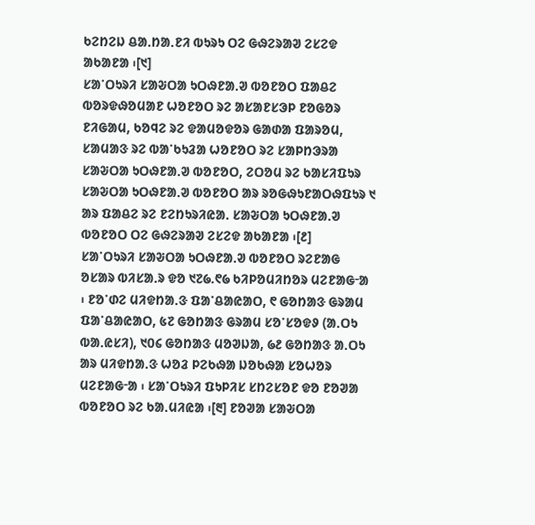ᱠᱮᱴᱮᱡ ᱪᱟᱹᱴᱟᱹᱱᱤ ᱵᱩᱨᱩ ᱛᱮ ᱜᱷᱮᱨᱟᱣ ᱮᱥᱮᱫ ᱟᱠᱟᱱᱟ ᱾[᱑]
ᱥᱟᱸᱛᱩᱨᱤ ᱥᱟᱶᱛᱟ ᱩᱛᱷᱱᱟᱹᱣ ᱵᱚᱱᱚᱛ ᱯᱟᱪᱮ ᱵᱚᱨᱫᱷᱚᱢᱟᱱ ᱦᱚᱱᱚᱛ ᱨᱮ ᱟᱥᱟᱱᱥᱳᱞ ᱱᱚᱜᱚᱨ ᱱᱤᱜᱟᱢ, ᱠᱚᱧᱮ ᱨᱮ ᱫᱟᱢᱚᱫᱚᱨ ᱜᱟᱰᱟ ᱯᱟᱨᱚᱢ, ᱥᱟᱢᱟᱝ ᱨᱮ ᱵᱟᱸᱠᱩᱲᱟ ᱦᱚᱱᱚᱛ ᱨᱮ ᱥᱟᱞᱴᱳᱨᱟ ᱥᱟᱶᱛᱟ ᱩᱛᱷᱱᱟᱹᱣ ᱵᱚᱱᱚᱛ, ᱮᱛᱚᱢ ᱨᱮ ᱠᱟᱥᱤᱯᱩᱨ ᱥᱟᱶᱛᱟ ᱩᱛᱷᱱᱟᱹᱣ ᱵᱚᱱᱚᱛ ᱟᱨ ᱨᱚᱜᱷᱩᱱᱟᱛᱷᱯᱩᱨ ᱑ ᱟᱨ ᱯᱟᱪᱮ ᱨᱮ ᱱᱮᱴᱩᱨᱤᱭᱟᱹ ᱥᱟᱶᱛᱟ ᱩᱛᱷᱱᱟᱹᱣ ᱵᱚᱱᱚᱛ ᱛᱮ ᱜᱷᱮᱨᱟᱣ ᱮᱥᱮᱫ ᱟᱠᱟᱱᱟ ᱾[᱒]
ᱥᱟᱸᱛᱩᱨᱤ ᱥᱟᱶᱛᱟ ᱩᱛᱷᱱᱟᱹᱣ ᱵᱚᱱᱚᱛ ᱨᱮᱱᱟᱜ ᱚᱥᱟᱨ ᱵᱤᱥᱟᱹᱨ ᱫᱚ ᱑᱗᱙.᱖᱙ ᱠᱤᱞᱚᱢᱤᱴᱚᱨ ᱢᱮᱱᱟᱜᱼᱟ ᱾ ᱱᱚᱸᱰᱮ ᱢᱤᱫᱴᱟᱹᱝ ᱯᱟᱸᱪᱟᱭᱟᱛ, ᱖ ᱜᱚᱴᱟᱝ ᱜᱨᱟᱢ ᱯᱟᱸᱪᱟᱭᱟᱛ, ᱕᱗ ᱜᱚᱴᱟᱝ ᱜᱨᱟᱢ ᱥᱚᱸᱥᱚᱫᱽ (ᱟᱹᱛᱩ ᱵᱟᱹᱭᱥᱤ), ᱑᱐᱔ ᱜᱚᱴᱟᱝ ᱢᱚᱣᱡᱟ, ᱙᱒ ᱜᱚᱴᱟᱝ ᱟᱹᱛᱩ ᱟᱨ ᱢᱤᱫᱴᱟᱹᱝ ᱦᱚᱲ ᱞᱮᱠᱷᱟ ᱡᱚᱠᱷᱟ ᱥᱚᱦᱚᱨ ᱢᱮᱱᱟᱜᱼᱟ ᱾ ᱥᱟᱸᱛᱩᱨᱤ ᱯᱩᱞᱤᱥ ᱥᱴᱮᱥᱚᱱ ᱫᱚ ᱱᱚᱣᱟ ᱵᱚᱱᱚᱛ ᱨᱮ ᱠᱟᱹᱢᱤᱭᱟ ᱾[᱓] ᱱᱚᱣᱟ ᱥᱟᱶᱛᱟ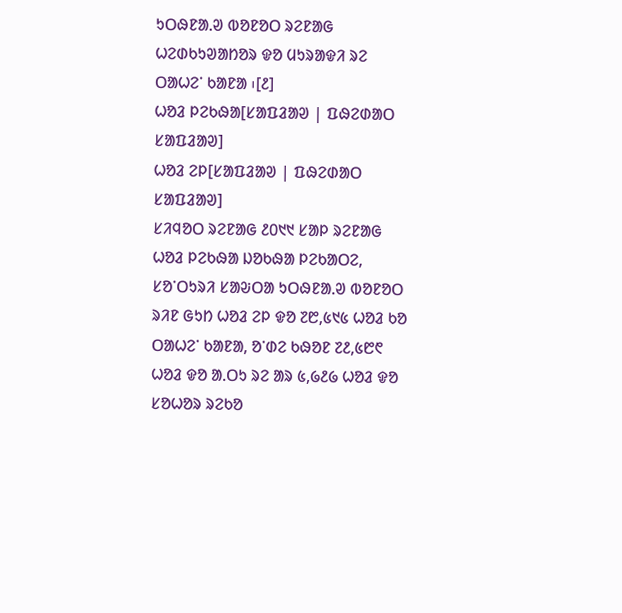ᱩᱛᱷᱱᱟᱹᱣ ᱵᱚᱱᱚᱛ ᱨᱮᱱᱟᱜ ᱦᱮᱰᱠᱩᱣᱟᱴᱚᱨ ᱫᱚ ᱢᱩᱨᱟᱫᱤ ᱨᱮ ᱛᱟᱦᱮᱸ ᱠᱟᱱᱟ ᱾[᱒]
ᱦᱚᱲ ᱞᱮᱠᱷᱟ[ᱥᱟᱯᱲᱟᱣ | ᱯᱷᱮᱰᱟᱛ ᱥᱟᱯᱲᱟᱣ]
ᱦᱚᱲ ᱮᱞ[ᱥᱟᱯᱲᱟᱣ | ᱯᱷᱮᱰᱟᱛ ᱥᱟᱯᱲᱟᱣ]
ᱥᱤᱧᱚᱛ ᱨᱮᱱᱟᱜ ᱒᱐᱑᱑ ᱥᱟᱞ ᱨᱮᱱᱟᱜ ᱦᱚᱲ ᱞᱮᱠᱷᱟ ᱡᱚᱠᱷᱟ ᱞᱮᱠᱟᱛᱮ, ᱥᱚᱸᱛᱩᱨᱤ ᱥᱟᱶᱛᱟ ᱩᱛᱷᱱᱟᱹᱣ ᱵᱚᱱᱚᱛ ᱨᱤᱱ ᱜᱩᱴ ᱦᱚᱲ ᱮᱞ ᱫᱚ ᱗᱘,᱕᱑᱕ ᱦᱚᱲ ᱠᱚ ᱛᱟᱦᱮᱸ ᱠᱟᱱᱟ, ᱚᱸᱰᱮ ᱠᱷᱚᱱ ᱗᱒,᱕᱘᱖ ᱦᱚᱲ ᱫᱚ ᱟᱹᱛᱩ ᱨᱮ ᱟᱨ ᱕,᱙᱒᱙ ᱦᱚᱲ ᱫᱚ ᱥᱚᱦᱚᱨ ᱨᱮᱠᱚ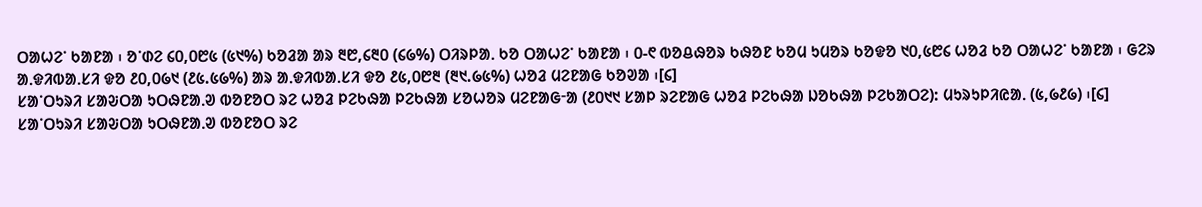ᱛᱟᱦᱮᱸ ᱠᱟᱱᱟ ᱾ ᱚᱸᱰᱮ ᱔᱐,᱐᱘᱕ (᱕᱑%) ᱠᱚᱲᱟ ᱟᱨ ᱓᱘,᱔᱓᱐ (᱔᱙%) ᱛᱤᱨᱞᱟᱹ ᱠᱚ ᱛᱟᱦᱮᱸ ᱠᱟᱱᱟ ᱾ ᱐-᱖ ᱵᱚᱪᱷᱚᱨ ᱠᱷᱚᱱ ᱠᱚᱢ ᱩᱢᱚᱨ ᱠᱚᱫᱚ ᱑᱐,᱕᱘᱔ ᱦᱚᱲ ᱠᱚ ᱛᱟᱦᱮᱸ ᱠᱟᱱᱟ ᱾ ᱜᱮᱨ ᱟᱹᱫᱤᱵᱟᱹᱥᱤ ᱫᱚ ᱒᱐,᱐᱙᱑ (᱒᱕.᱕᱙%) ᱟᱨ ᱟᱹᱫᱤᱵᱟᱹᱥᱤ ᱫᱚ ᱒᱕,᱐᱘᱓ (᱓᱑.᱙᱕%) ᱦᱚᱲ ᱢᱮᱱᱟᱜ ᱠᱚᱣᱟ ᱾[᱔]
ᱥᱟᱸᱛᱩᱨᱤ ᱥᱟᱶᱛᱟ ᱩᱛᱷᱱᱟᱹᱣ ᱵᱚᱱᱚᱛ ᱨᱮ ᱦᱚᱲ ᱞᱮᱠᱷᱟ ᱞᱮᱠᱷᱟ ᱥᱚᱦᱚᱨ ᱢᱮᱱᱟᱜᱼᱟ (᱒᱐᱑᱑ ᱥᱟᱞ ᱨᱮᱱᱟᱜ ᱦᱚᱲ ᱞᱮᱠᱷᱟ ᱡᱚᱠᱷᱟ ᱞᱮᱠᱟᱛᱮ): ᱢᱩᱨᱩᱞᱤᱭᱟᱹ (᱕,᱙᱒᱙) ᱾[᱔]
ᱥᱟᱸᱛᱩᱨᱤ ᱥᱟᱶᱛᱟ ᱩᱛᱷᱱᱟᱹᱣ ᱵᱚᱱᱚᱛ ᱨᱮ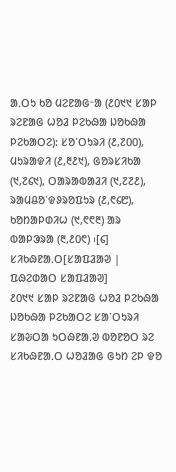ᱟᱹᱛᱩ ᱠᱚ ᱢᱮᱱᱟᱜᱼᱟ (᱒᱐᱑᱑ ᱥᱟᱞ ᱨᱮᱱᱟᱜ ᱦᱚᱲ ᱞᱮᱠᱷᱟ ᱡᱚᱠᱷᱟ ᱞᱮᱠᱟᱛᱮ): ᱥᱚᱸᱛᱩᱨᱤ (᱒,᱗᱐᱐), ᱢᱩᱨᱟᱫᱤ (᱒,᱓᱒᱑), ᱜᱚᱨᱥᱤᱠᱟ (᱑,᱗᱔᱑), ᱛᱟᱨᱟᱵᱟᱲᱤ (᱑,᱗᱗᱒), ᱨᱟᱢᱪᱚᱸᱫᱽᱨᱚᱯᱩᱨ (᱒,᱖᱔᱘), ᱠᱚᱴᱟᱞᱰᱤᱦ (᱑,᱖᱖᱓) ᱟᱨ ᱵᱟᱞᱳᱨᱟ (᱓,᱒᱐᱖) ᱾[᱔]
ᱥᱤᱠᱷᱱᱟᱹᱛ[ᱥᱟᱯᱲᱟᱣ | ᱯᱷᱮᱰᱟᱛ ᱥᱟᱯᱲᱟᱣ]
᱒᱐᱑᱑ ᱥᱟᱞ ᱨᱮᱱᱟᱜ ᱦᱚᱲ ᱞᱮᱠᱷᱟ ᱡᱚᱠᱷᱟ ᱞᱮᱠᱟᱛᱮ ᱥᱟᱸᱛᱩᱨᱤ ᱥᱟᱶᱛᱟ ᱩᱛᱷᱱᱟᱹᱣ ᱵᱚᱱᱚᱛ ᱨᱮ ᱥᱤᱠᱷᱱᱟᱹᱛ ᱦᱚᱲᱟᱜ ᱜᱩᱴ ᱮᱞ ᱫᱚ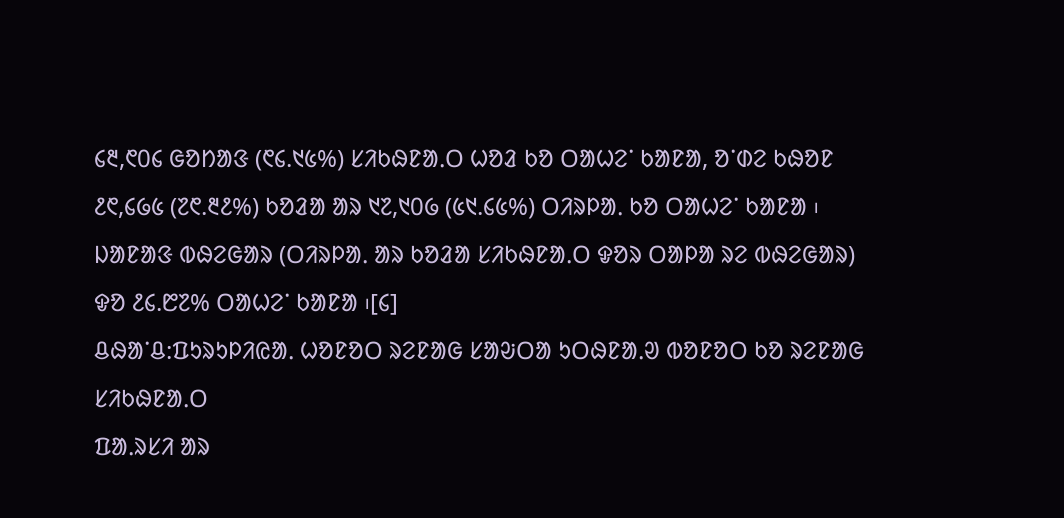᱔᱓,᱖᱐᱔ ᱜᱚᱴᱟᱝ (᱖᱔.᱑᱕%) ᱥᱤᱠᱷᱱᱟᱹᱛ ᱦᱚᱲ ᱠᱚ ᱛᱟᱦᱮᱸ ᱠᱟᱱᱟ, ᱚᱸᱰᱮ ᱠᱷᱚᱱ ᱒᱖,᱔᱙᱕ (᱗᱖.᱓᱒%) ᱠᱚᱲᱟ ᱟᱨ ᱑᱗,᱑᱐᱙ (᱕᱑.᱔᱕%) ᱛᱤᱨᱞᱟᱹ ᱠᱚ ᱛᱟᱦᱮᱸ ᱠᱟᱱᱟ ᱾ ᱡᱟᱱᱟᱝ ᱵᱷᱮᱜᱟᱨ (ᱛᱤᱨᱞᱟᱹ ᱟᱨ ᱠᱚᱲᱟ ᱥᱤᱠᱷᱱᱟᱹᱛ ᱫᱚᱨ ᱛᱟᱞᱟ ᱨᱮ ᱵᱷᱮᱜᱟᱨ) ᱫᱚ ᱒᱔.᱘᱗% ᱛᱟᱦᱮᱸ ᱠᱟᱱᱟ ᱾[᱔]
ᱪᱷᱟᱸᱪ:ᱯᱩᱨᱩᱞᱤᱭᱟᱹ ᱦᱚᱱᱚᱛ ᱨᱮᱱᱟᱜ ᱥᱟᱶᱛᱟ ᱩᱛᱷᱱᱟᱹᱣ ᱵᱚᱱᱚᱛ ᱠᱚ ᱨᱮᱱᱟᱜ ᱥᱤᱠᱷᱱᱟᱹᱛ
ᱯᱟᱹᱨᱥᱤ ᱟᱨ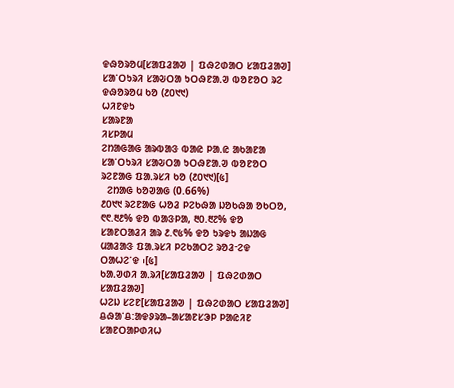ᱫᱷᱚᱨᱚᱢ[ᱥᱟᱯᱲᱟᱣ | ᱯᱷᱮᱰᱟᱛ ᱥᱟᱯᱲᱟᱣ]
ᱥᱟᱸᱛᱩᱨᱤ ᱥᱟᱶᱛᱟ ᱩᱛᱷᱱᱟᱹᱣ ᱵᱚᱱᱚᱛ ᱨᱮ ᱫᱷᱚᱨᱚᱢ ᱠᱚ (᱒᱐᱑᱑)
ᱦᱤᱱᱫᱩ
ᱥᱟᱨᱱᱟ
ᱤᱥᱞᱟᱢ
ᱮᱴᱟᱜᱟᱜ ᱟᱨᱵᱟᱝ ᱵᱟᱭ ᱞᱟᱹᱭ ᱟᱠᱟᱱᱟ
ᱥᱟᱸᱛᱩᱨᱤ ᱥᱟᱶᱛᱟ ᱩᱛᱷᱱᱟᱹᱣ ᱵᱚᱱᱚᱛ ᱨᱮᱱᱟᱜ ᱯᱟᱹᱨᱥᱤ ᱠᱚ (᱒᱐᱑᱑)[᱕]
  ᱮᱴᱟᱜ ᱠᱚᱣᱟᱜ (0.66%)
᱒᱐᱑᱑ ᱨᱮᱱᱟᱜ ᱦᱚᱲ ᱞᱮᱠᱷᱟ ᱡᱚᱠᱷᱟ ᱚᱠᱛᱚ, ᱖᱖.᱓᱒% ᱫᱚ ᱵᱟᱝᱞᱟ, ᱓᱐.᱓᱗% ᱫᱚ ᱥᱟᱱᱛᱟᱲᱤ ᱟᱨ ᱒.᱖᱕% ᱫᱚ ᱩᱨᱫᱩ ᱟᱡᱟᱜ ᱢᱟᱲᱟᱝ ᱯᱟᱹᱨᱥᱤ ᱞᱮᱠᱟᱛᱮ ᱨᱚᱲᱼᱮᱫ ᱛᱟᱦᱮᱸᱫ ᱾[᱕]
ᱠᱟᱹᱣᱰᱤ ᱟᱹᱨᱤ[ᱥᱟᱯᱲᱟᱣ | ᱯᱷᱮᱰᱟᱛ ᱥᱟᱯᱲᱟᱣ]
ᱦᱮᱡ ᱥᱮᱱ[ᱥᱟᱯᱲᱟᱣ | ᱯᱷᱮᱰᱟᱛ ᱥᱟᱯᱲᱟᱣ]
ᱪᱷᱟᱸᱪ:ᱟᱫᱽᱨᱟ–ᱟᱥᱟᱱᱥᱳᱞ ᱞᱟᱭᱤᱱ
ᱥᱟᱱᱛᱟᱞᱰᱤᱦ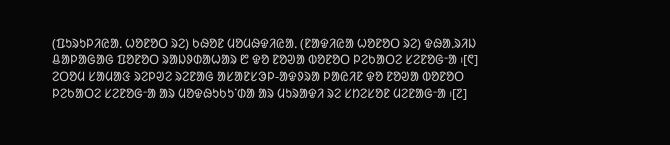(ᱯᱩᱨᱩᱞᱤᱭᱟᱹ ᱦᱚᱱᱚᱛ ᱨᱮ) ᱠᱷᱚᱱ ᱢᱚᱢᱷᱫᱤᱭᱟᱹ (ᱱᱟᱫᱤᱭᱟ ᱦᱚᱱᱚᱛ ᱨᱮ) ᱫᱷᱟᱹᱨᱤᱡ ᱪᱟᱞᱟᱜᱟᱜ ᱯᱚᱱᱚᱛ ᱨᱟᱡᱽᱰᱟᱦᱟᱨ ᱘ ᱫᱚ ᱱᱚᱣᱟ ᱵᱚᱱᱚᱛ ᱞᱮᱠᱟᱛᱮ ᱥᱮᱱᱚᱜᱼᱟ ᱾[᱖]
ᱮᱛᱚᱢ ᱥᱟᱢᱟᱝ ᱨᱮᱞᱣᱮ ᱨᱮᱱᱟᱜ ᱟᱥᱟᱱᱥᱳᱞ-ᱟᱫᱽᱨᱟ ᱞᱟᱭᱤᱱ ᱫᱚ ᱱᱚᱣᱟ ᱵᱚᱱᱚᱛ ᱞᱮᱠᱟᱛᱮ ᱥᱮᱱᱚᱜᱼᱟ ᱟᱨ ᱢᱚᱫᱷᱩᱠᱩᱸᱰᱟ ᱟᱨ ᱢᱩᱨᱟᱫᱤ ᱨᱮ ᱥᱴᱮᱥᱚᱱ ᱢᱮᱱᱟᱜᱼᱟ ᱾[᱗]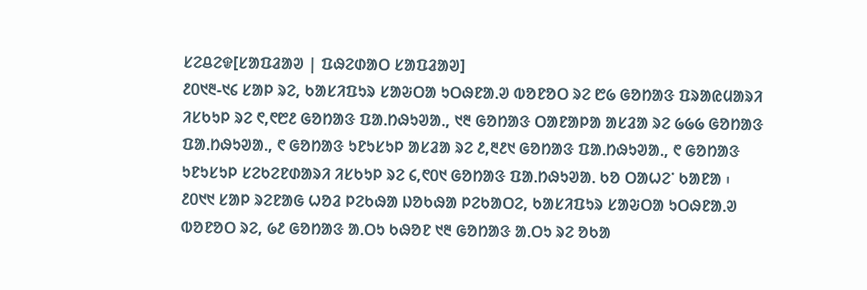ᱥᱮᱪᱮᱫ[ᱥᱟᱯᱲᱟᱣ | ᱯᱷᱮᱰᱟᱛ ᱥᱟᱯᱲᱟᱣ]
᱒᱐᱑᱓-᱑᱔ ᱥᱟᱞ ᱨᱮ, ᱠᱟᱥᱤᱯᱩᱨ ᱥᱟᱶᱛᱟ ᱩᱛᱷᱱᱟᱹᱣ ᱵᱚᱱᱚᱛ ᱨᱮ ᱘᱙ ᱜᱚᱴᱟᱝ ᱯᱨᱟᱭᱢᱟᱨᱤ ᱤᱥᱠᱩᱞ ᱨᱮ ᱖,᱖᱘᱒ ᱜᱚᱴᱟᱝ ᱯᱟᱹᱴᱷᱩᱣᱟᱹ, ᱑᱓ ᱜᱚᱴᱟᱝ ᱛᱟᱱᱟᱞᱟ ᱟᱥᱲᱟ ᱨᱮ ᱙᱙᱙ ᱜᱚᱴᱟᱝ ᱯᱟᱹᱴᱷᱩᱣᱟᱹ, ᱖ ᱜᱚᱴᱟᱝ ᱩᱱᱩᱥᱩᱞ ᱟᱥᱲᱟ ᱨᱮ ᱒,᱓᱒᱑ ᱜᱚᱴᱟᱝ ᱯᱟᱹᱴᱷᱩᱣᱟᱹ, ᱖ ᱜᱚᱴᱟᱝ ᱩᱱᱩᱥᱩᱞ ᱥᱮᱠᱮᱱᱰᱟᱨᱤ ᱤᱥᱠᱩᱞ ᱨᱮ ᱔,᱖᱐᱑ ᱜᱚᱴᱟᱝ ᱯᱟᱹᱴᱷᱩᱣᱟᱹ ᱠᱚ ᱛᱟᱦᱮᱸ ᱠᱟᱱᱟ ᱾
᱒᱐᱑᱑ ᱥᱟᱞ ᱨᱮᱱᱟᱜ ᱦᱚᱲ ᱞᱮᱠᱷᱟ ᱡᱚᱠᱷᱟ ᱞᱮᱠᱟᱛᱮ, ᱠᱟᱥᱤᱯᱩᱨ ᱥᱟᱶᱛᱟ ᱩᱛᱷᱱᱟᱹᱣ ᱵᱚᱱᱚᱛ ᱨᱮ, ᱙᱒ ᱜᱚᱴᱟᱝ ᱟᱹᱛᱩ ᱠᱷᱚᱱ ᱑᱓ ᱜᱚᱴᱟᱝ ᱟᱹᱛᱩ ᱨᱮ ᱚᱠᱟ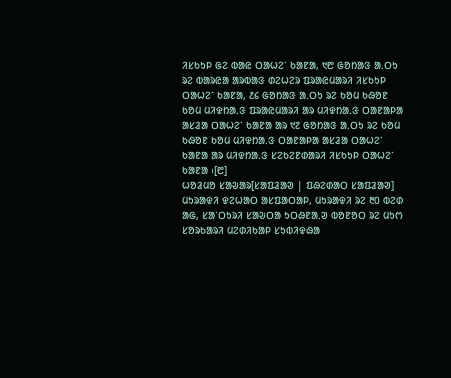ᱤᱥᱠᱩᱞ ᱜᱮ ᱵᱟᱭ ᱛᱟᱦᱮᱸ ᱠᱟᱱᱟ, ᱑᱘ ᱜᱚᱴᱟᱝ ᱟᱹᱛᱩ ᱨᱮ ᱵᱟᱨᱭᱟ ᱟᱨᱵᱟᱝ ᱰᱮᱦᱮᱨ ᱯᱨᱟᱭᱢᱟᱨᱤ ᱤᱥᱠᱩᱞ ᱛᱟᱦᱮᱸ ᱠᱟᱱᱟ, ᱒᱔ ᱜᱚᱴᱟᱝ ᱟᱹᱛᱩ ᱨᱮ ᱠᱚᱢ ᱠᱷᱚᱱ ᱠᱚᱢ ᱢᱤᱫᱴᱟᱹᱝ ᱯᱨᱟᱭᱢᱟᱨᱤ ᱟᱨ ᱢᱤᱫᱴᱟᱹᱝ ᱛᱟᱱᱟᱞᱟ ᱟᱥᱲᱟ ᱛᱟᱦᱮᱸ ᱠᱟᱱᱟ ᱟᱨ ᱑᱗ ᱜᱚᱴᱟᱝ ᱟᱹᱛᱩ ᱨᱮ ᱠᱚᱢ ᱠᱷᱚᱱ ᱠᱚᱢ ᱢᱤᱫᱴᱟᱹᱝ ᱛᱟᱱᱟᱞᱟ ᱟᱥᱲᱟ ᱛᱟᱦᱮᱸ ᱠᱟᱱᱟ ᱟᱨ ᱢᱤᱫᱴᱟᱹᱝ ᱥᱮᱠᱮᱱᱰᱟᱨᱤ ᱤᱥᱠᱩᱞ ᱛᱟᱦᱮᱸ ᱠᱟᱱᱟ ᱾[᱘]
ᱦᱚᱲᱢᱚ ᱥᱟᱶᱟᱨ[ᱥᱟᱯᱲᱟᱣ | ᱯᱷᱮᱰᱟᱛ ᱥᱟᱯᱲᱟᱣ]
ᱢᱩᱨᱟᱫᱤ ᱫᱮᱦᱟᱛ ᱟᱥᱯᱟᱛᱟᱞ, ᱢᱩᱨᱟᱫᱤ ᱨᱮ ᱓᱐ ᱵᱮᱰ ᱟᱜ, ᱥᱟᱸᱛᱩᱨᱤ ᱥᱟᱶᱛᱟ ᱩᱛᱷᱱᱟᱹᱣ ᱵᱚᱱᱚᱛ ᱨᱮ ᱢᱩᱬ ᱥᱚᱨᱠᱟᱨᱤ ᱢᱮᱰᱤᱠᱟᱞ ᱥᱩᱵᱤᱫᱷᱟ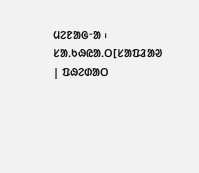ᱢᱮᱱᱟᱜᱼᱟ ᱾
ᱥᱟᱹᱠᱷᱭᱟᱹᱛ[ᱥᱟᱯᱲᱟᱣ | ᱯᱷᱮᱰᱟᱛ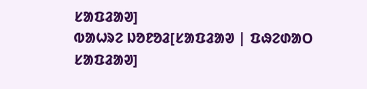ᱥᱟᱯᱲᱟᱣ]
ᱵᱟᱦᱨᱮ ᱡᱚᱱᱚᱲ[ᱥᱟᱯᱲᱟᱣ | ᱯᱷᱮᱰᱟᱛ ᱥᱟᱯᱲᱟᱣ]